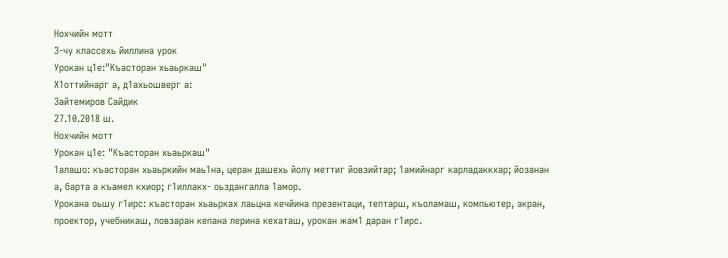Нохчийн мотт
3-чу классехь йиллина урок
Урокан ц1е:"Къасторан хьаьркаш"
Х1оттийнарг а, д1ахьошверг а:
Зайтемиров Сайдик
27.10.2018 ш.
Нохчийн мотт
Урокан ц1е: "Къасторан хьаьркаш"
1алашо: къасторан хьаьркийн маь1на, церан дашехь йолу меттиг йовзийтар; 1амийнарг карладаккхар; йозанан а, барта а къамел кхиор; г1иллакх- оьздангалла 1амор.
Урокана оьшу г1ирс: къасторан хьаьрках лаьцна кечйина презентаци, тептарш, къоламаш, компьютер, экран, проектор, учебникаш, ловзаран кепана лерина кехаташ, урокан жам1 даран г1ирс.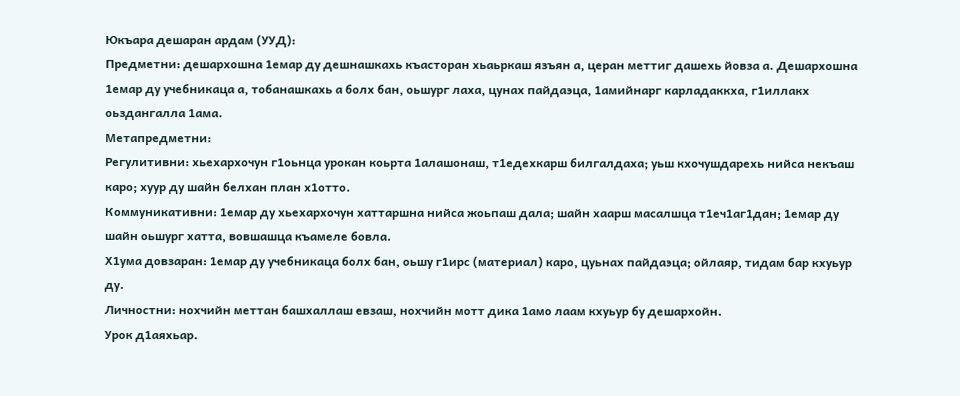Юкъара дешаран ардам (УУД):
Предметни: дешархошна 1емар ду дешнашкахь къасторан хьаьркаш язъян а, церан меттиг дашехь йовза а. Дешархошна 1емар ду учебникаца а, тобанашкахь а болх бан, оьшург лаха, цунах пайдаэца, 1амийнарг карладаккха, г1иллакх оьздангалла 1ама.
Метапредметни:
Регулитивни: хьехархочун г1оьнца урокан коьрта 1алашонаш, т1едехкарш билгалдаха; уьш кхочушдарехь нийса некъаш каро; хуур ду шайн белхан план х1отто.
Коммуникативни: 1емар ду хьехархочун хаттаршна нийса жоьпаш дала; шайн хаарш масалшца т1еч1аг1дан; 1емар ду шайн оьшург хатта, вовшашца къамеле бовла.
Х1ума довзаран: 1емар ду учебникаца болх бан, оьшу г1ирс (материал) каро, цуьнах пайдаэца; ойлаяр, тидам бар кхуьур ду.
Личностни: нохчийн меттан башхаллаш евзаш, нохчийн мотт дика 1амо лаам кхуьур бу дешархойн.
Урок д1аяхьар.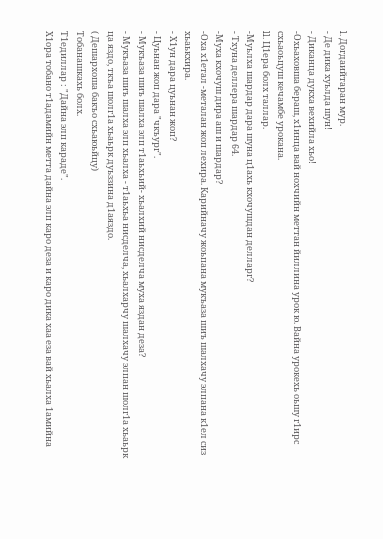l. Догдаийтаран мур.
- Де дика хуьлда шун!
- Диканца дукха вехийла хьо!
-Охьаховша бераш, х1инца вай нохчийн меттан йиллина урок ю. Вайна урокехь оьшу г1ирс схьаоьцуш кечамбе урокана.
ll. Ц1ера болх таллар.
-Муьлха шардар дара шуна ц1ахь кхочушдан делларг?
- Тхуна деллера шардар 64.
-Муха кхочуш дира аш и шардар?
-Оха х1етал -металан жоп лехира. Карийначу жоьпана мукъаза шиъ шалхачу элпана к1ел сиз хьаькхира.
- Х1ун дара цуьнан жоп?
- Цуьнан жоп дара "чкъург".
- Мукъаза шиъ шалха элп т1аьхьий- хьалхий нисделча муха яздан деза?
- Мукъаза шиъ шалха элп хьалха - т1аьхьа нисделча, хьалхарчу шалхачу элпан шолг1а хьаьрк ца яздо, ткъа шолг1а хьаьрк дуьззина д1аяздо.
( Дешархоша бакъо схьаюьйцу)
Тобанашкахь болх.
Т1едиллар : "Дайна элп караде".
Х1ора тобано т1адамийн метта дайна элп каро деза и каро дика хаа еза вай хьалха 1амийна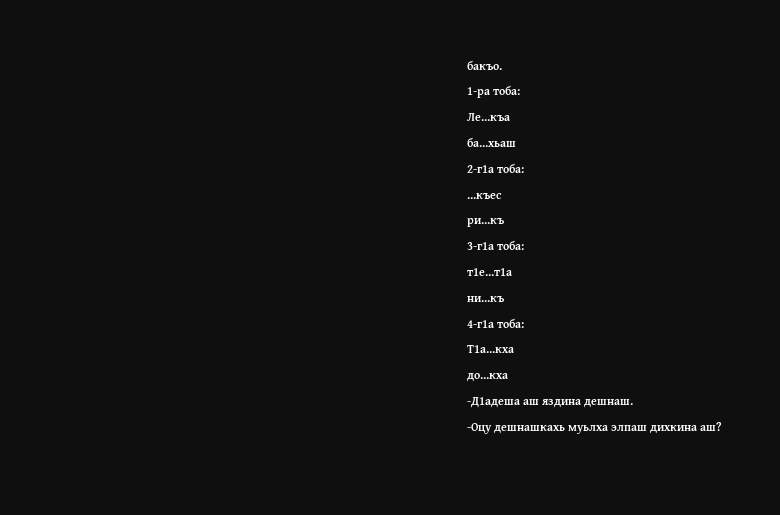бакъо.
1-ра тоба:
Ле...къа
ба...хьаш
2-г1а тоба:
...къес
ри...къ
3-г1а тоба:
т1е...т1а
ни...къ
4-г1а тоба:
Т1а...кха
до...кха
-Д1адеша аш яздина дешнаш.
-Оцу дешнашкахь муьлха элпаш дихкина аш?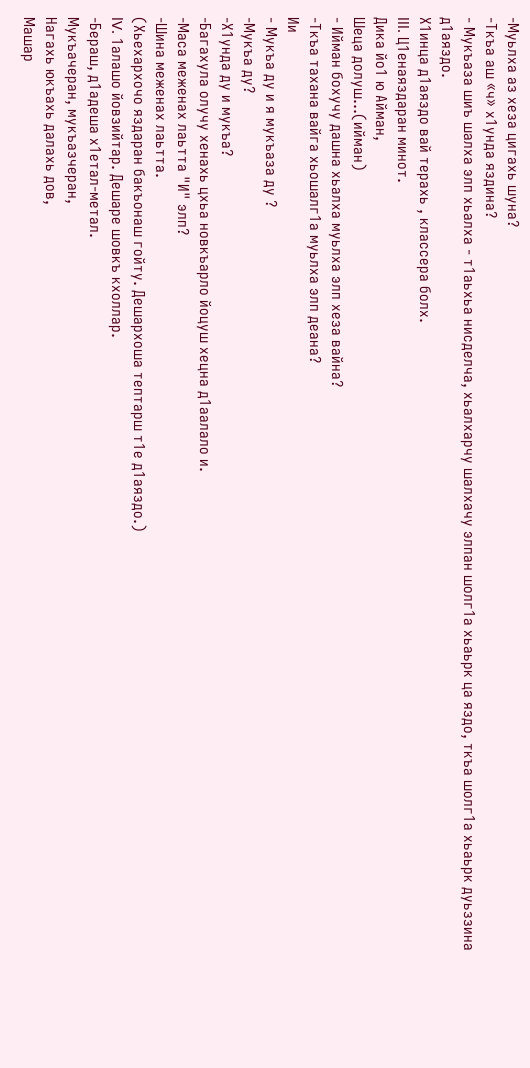-Муьлха аз хеза цигахь шуна?
-Ткъа аш «ч» х1унда яздина?
- Мукъаза шиъ шалха элп хьалха - т1аьхьа нисделча, хьалхарчу шалхачу элпан шолг1а хьаьрк ца яздо, ткъа шолг1а хьаьрк дуьззина д1аяздо.
Х1инца д1аяздо вай терахь , классера болх.
lll. Ц1енаяздаран минот.
Дика йо1 ю Айман,
Шеца долуш…(ийман)
- Ийман бохучу дашна хьалха муьлха элп хеза вайна?
-Ткъа тахана вайга хьошалг1а муьлха элп деана?
Ии
- Мукъа ду и я мукъаза ду ?
-Мукъа ду?
-Х1унда ду и мукъа?
-Багахула олучу хенахь цхьа новкъарло йоцуш хецна д1аалало и.
-Маса меженах лаьтта "И" элп?
-Шина меженах лаьтта.
(Хьехархочо яздаран бакъонаш гойту. Дешархоша тептарш т1е д1аяздо.)
lV. 1алашо йовзийтар. Дешаре шовкъ кхоллар.
-Бераш, д1адеша х1етал-метал.
Мукъачеран, мукъазчеран,
Нагахь юкъахь далахь дов,
Машар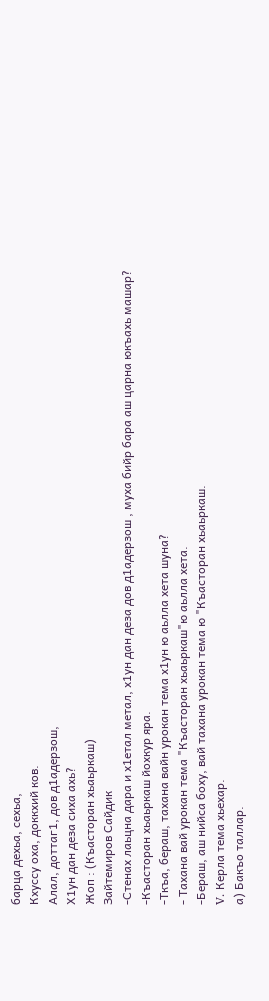барца дехьа, сехьа,
Кхуссу оха, доккхий ков.
Алал, доттаг1, дов д1адерзош,
Х1ун дан деза сиха ахь?
Жоп : (Къасторан хьаьркаш)
Зайтемиров Сайдик
-Стенах лаьцна дара и х1етал метал, х1ун дан деза дов д1адерзош , муха бийр бара аш царна юкъахь машар?
-Къасторан хьаьркаш йохкур яра.
-Ткъа, бераш, тахана вайн урокан тема х1ун ю аьлла хета шуна?
- Тахана вай урокан тема "Къасторан хьаьркаш"ю аьлла хета.
-Бераш, аш нийса боху, вай тахана урокан тема ю "Къасторан хьаьркаш.
V. Керла тема хьехар.
а) Бакъо таллар.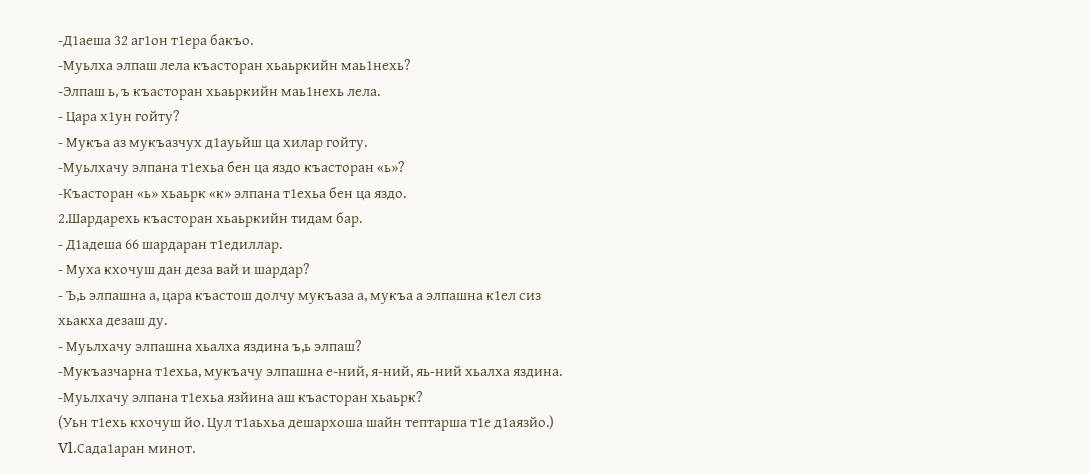-Д1аеша 32 аг1он т1ера бакъо.
-Муьлха элпаш лела къасторан хьаьркийн маь1нехь?
-Элпаш ь, ъ къасторан хьаьркийн маь1нехь лела.
- Цара х1ун гойту?
- Мукъа аз мукъазчух д1ауьйш ца хилар гойту.
-Муьлхачу элпана т1ехьа бен ца яздо къасторан «ь»?
-Къасторан «ь» хьаьрк «к» элпана т1ехьа бен ца яздо.
2.Шардарехь къасторан хьаьркийн тидам бар.
- Д1адеша 66 шардаран т1едиллар.
- Муха кхочуш дан деза вай и шардар?
- Ъ,ь элпашна а, цара къастош долчу мукъаза а, мукъа а элпашна к1ел сиз
хьакха дезаш ду.
- Муьлхачу элпашна хьалха яздина ъ,ь элпаш?
-Мукъазчарна т1ехьа, мукъачу элпашна е-ний, я-ний, яь-ний хьалха яздина.
-Муьлхачу элпана т1ехьа язйина аш къасторан хьаьрк?
(Уьн т1ехь кхочуш йо. Цул т1аьхьа дешархоша шайн тептарша т1е д1аязйо.)
Vl.Сада1аран минот.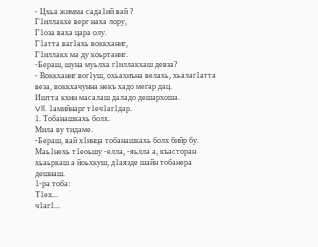- Цхьа жимма сада1ий вай ?
Г1иллакхе верг наха лору,
Г1оза ваха цара олу.
Г1атта ваг1ахь воккханиг,
Г1иллакх ма ду коьртаниг.
-Бераш, шуна муьлха г1иллакхаш девза?
- Воккханиг вог1уш, охьахиъна велахь, хьалаг1атта веза, воккхачунна некъ хадо мегар дац.
Иштта кхин масалаш даладо дешархоша.
Vll. 1амийнарг т1еч1аг1дар.
1. Тобанашкахь болх.
Мила ву тидаме.
-Бераш, вай х1инца тобанашкахь болх бийр бу. Маь1нехь т1еоьшу -елла, -яьлла а, къасторан хьаьркаш а йоьхкуш, д1аязде шайн тобанера дешнаш.
1-ра тоба:
Т1ех...
ч1аг1...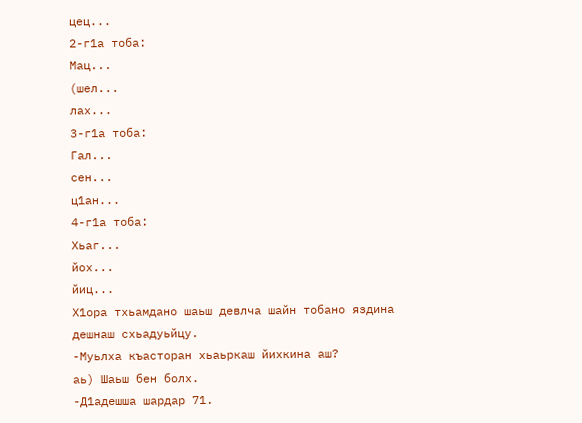цец...
2-г1а тоба:
Мац...
(шел...
лах...
3-г1а тоба:
Гал...
сен...
ц1ан...
4-г1а тоба:
Хьаг...
йох...
йиц...
Х1ора тхьамдано шаьш девлча шайн тобано яздина дешнаш схьадуьйцу.
-Муьлха къасторан хьаьркаш йихкина аш?
аь) Шаьш бен болх.
-Д1адешша шардар 71.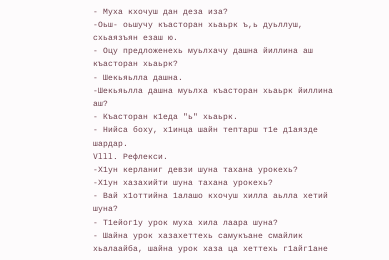- Муха кхочуш дан деза иза?
-Оьш- оьшучу къасторан хьаьрк ъ,ь дуьллуш, схьаязъян езаш ю.
- Оцу предложенехь муьлхачу дашна йиллина аш къасторан хьаьрк?
- Шекьяьлла дашна.
-Шекьяьлла дашна муьлха къасторан хьаьрк йиллина аш?
- Къасторан к1еда "ь" хьаьрк.
- Нийса боху, х1инца шайн тептарш т1е д1аязде шардар.
Vlll. Рефлекси.
-Х1ун керланиг девзи шуна тахана урокехь?
-Х1ун хазахийти шуна тахана урокехь?
- Вай х1оттийна 1алашо кхочуш хилла аьлла хетий шуна?
- Т1ейог1у урок муха хила лаара шуна?
- Шайна урок хазахеттехь самукъане смайлик хьалаайба, шайна урок хаза ца хеттехь г1айг1ане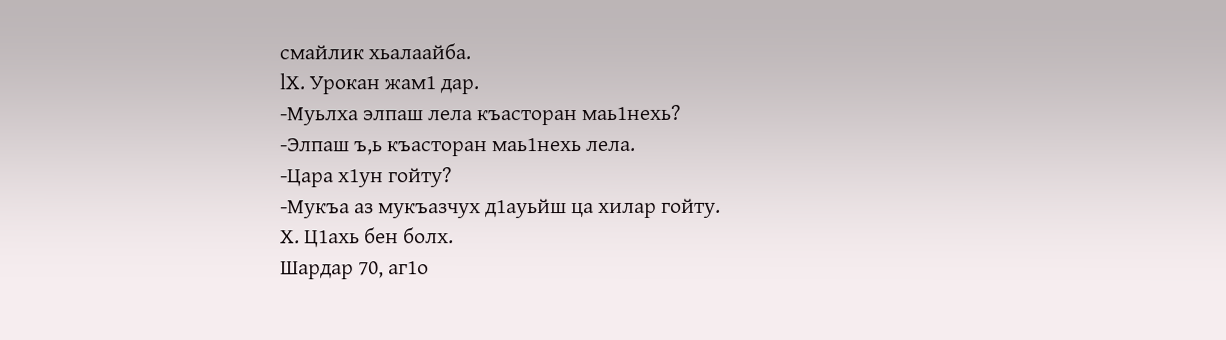смайлик хьалаайба.
lХ. Урокан жам1 дар.
-Муьлха элпаш лела къасторан маь1нехь?
-Элпаш ъ,ь къасторан маь1нехь лела.
-Цара х1ун гойту?
-Мукъа аз мукъазчух д1ауьйш ца хилар гойту.
Х. Ц1ахь бен болх.
Шардар 70, аг1о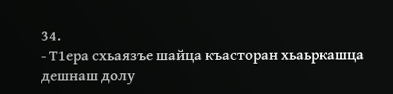34.
- Т1ера схьаязъе шайца къасторан хьаьркашца дешнаш долу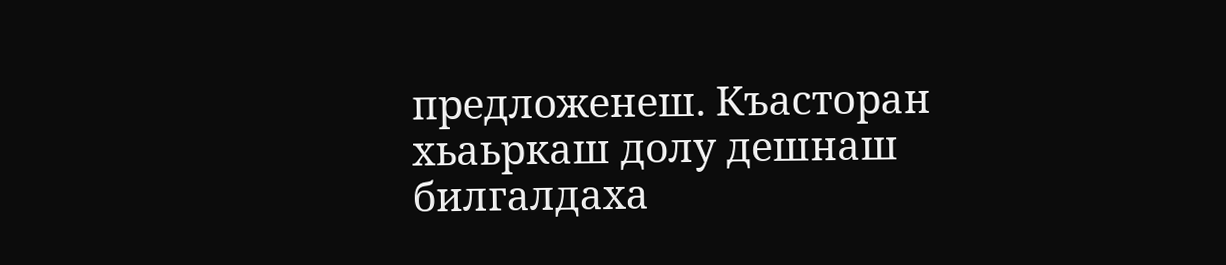предложенеш. Къасторан хьаьркаш долу дешнаш билгалдаха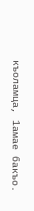къоламца, 1амае бакъо.